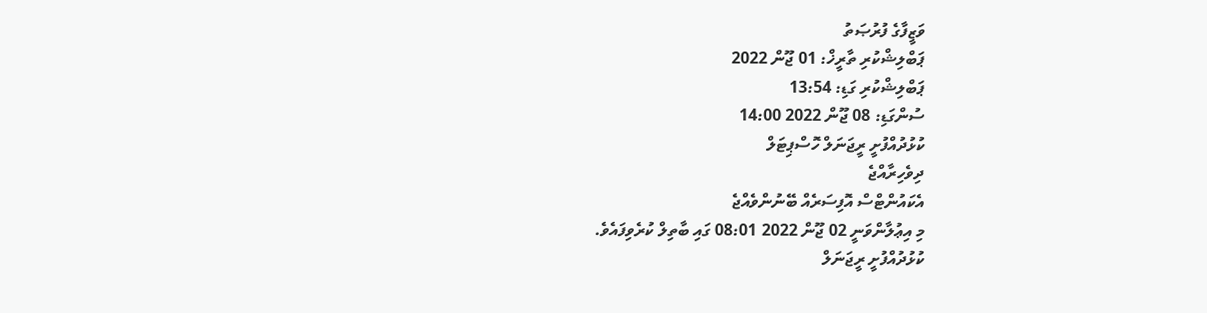ވަޒީފާގެ ފުރުޞަތު
ޕަބްލިޝްކުރި ތާރީޚް: 01 ޖޫން 2022
ޕަބްލިޝްކުރި ގަޑި: 13:54
ސުންގަޑި: 08 ޖޫން 2022 14:00
ކުޅުދުއްފުށީ ރީޖަނަލް ހޮސްޕިޓަލް
ދިވެހިރާއްޖެ
އެކައުންޓްސް އޮފިސަރެއް ބޭނުންވެއްޖެ
މި އިޢުލާންވަނީ 02 ޖޫން 2022 08:01 ގައި ބާތިލް ކުރެވިފައެވެ.
ކުޅުދުއްފުށީ ރީޖަނަލް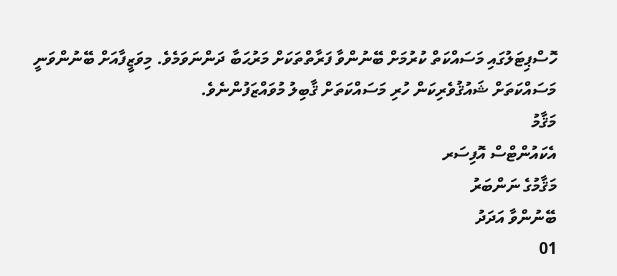ހޮސްޕިޓަލުގައި މަސައްކަތް ކުރުމަށް ބޭނުންވާ ފަރާތްތަކަށް މަރުޙަބާ ދަންނަވަމެވެ. މިވަޒީފާއަށް ބޭނުންވަނީ މަސައްކަތަށް ޝައުޤުވެރިކަން ހުރި މަސައްކަތަށް ޤާބިލު މުވައްޒަފުންނެވެ.
މަޤާމު
އެކައުންޓްސް އޮފިސަރ
މަޤާމުގެ ނަންބަރު
ބޭނުންވާ އަދަދު
01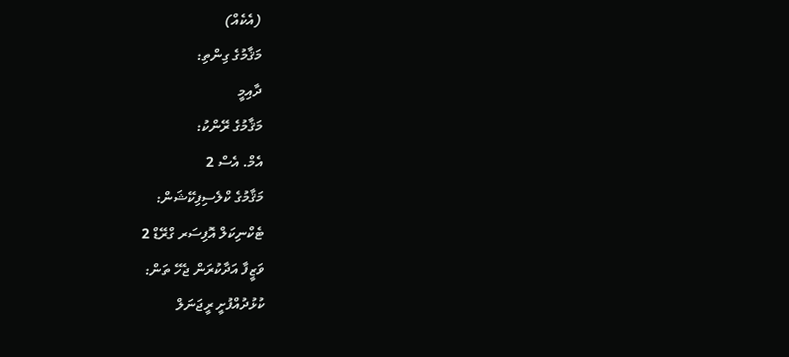(އެކެއް)
މަޤާމުގެ ގިންތި:
ދާއިމީ
މަޤާމުގެ ރޭންކު:
އެމް. އެސް 2
މަޤާމުގެ ކްލެސިފިކޭޝަން:
ޓެކްނިކަލް އޮފިސަރ ގްރޭޑް 2
ވަޒީފާ އަދާކުރަން ޖެހޭ ތަން:
ކުޅުދުއްފުށީ ރީޖަނަލް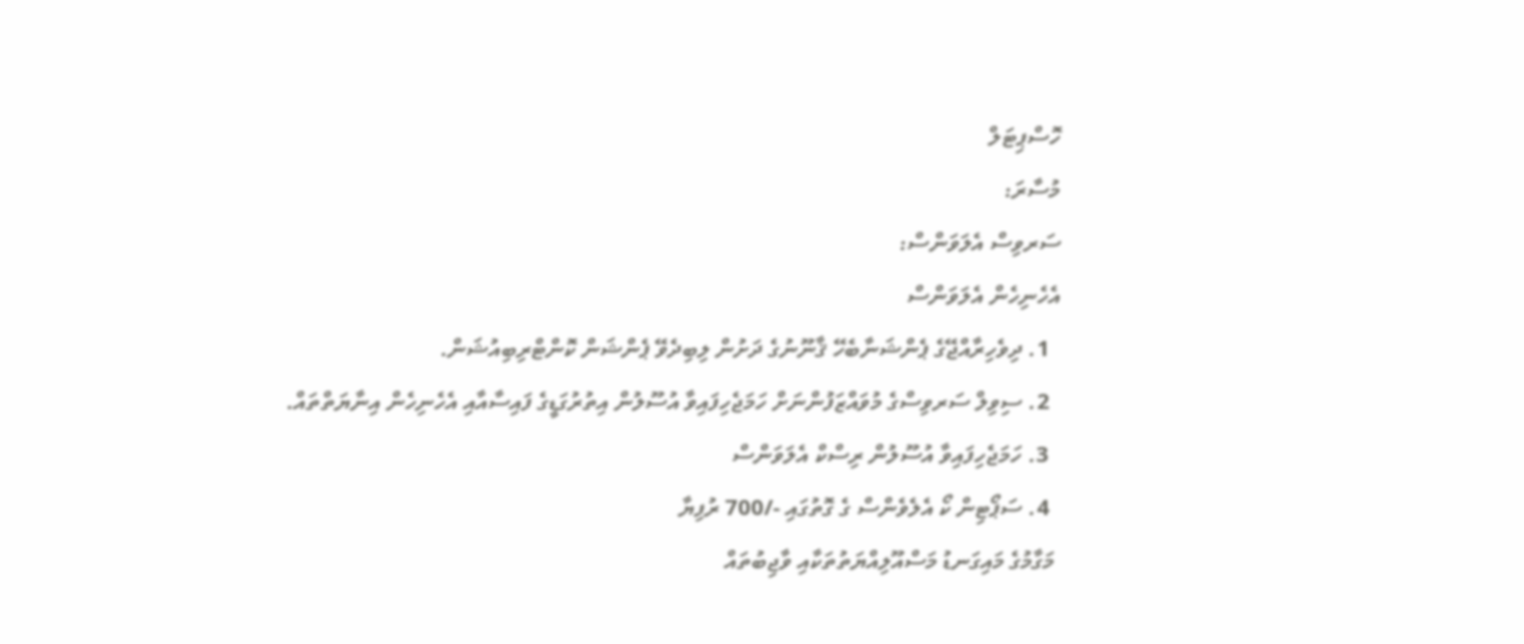ހޮސްޕިޓަލް
މުސާރަ:
ސަރވިސް އެލަވަންސް:
އެހެނިހެން އެލަވަންސް
  1. ދިވެހިރާއްޖޭގެ ޕެންޝަނާބެހޭ ޤާނޫނުގެ ދަށުން ލިބިދެވޭ ޕެންޝަން ކޮންޓްރިބިއުޝަން.
  2. ސިވިލް ސަރވިސްގެ މުވައްޒަފުންނަށް ހަމަޖެހިފައިވާ އުސޫލުން އިތުރުގަޑީގެ ފައިސާއާއި އެހެނިހެން އިނާޔަތްތައް.
  3. ހަމަޖެހިފައިވާ އުސޫލުން ރިސްކް އެލަވަންސް
  4. ސަޕޯޓިން ކޯ އެލެވެންސް ގެ ގޮތުގައި -/700 ރުފިޔާ
 މަގާމުގެ މައިގަނޑު މަސްއޫލިއްޔަތުތަކާއި ވާޖިބުތައް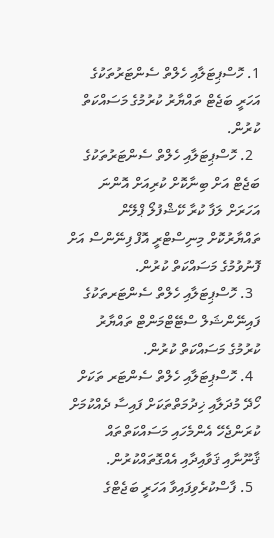1. ހޮސްޕިޓަލާއި ހެލްތް ސެންޓަރުތަކުގެ އަހަރީ ބަޖެޓް ތައްޔާރު ކުރުމުގެ މަސައްކަތް ކުރުން.
  2. ހޮސްޕިޓަލާއި ހެލްތް ސެންޓަރުތަކުގެ ބަޖެޓް އަށް ބިނާކޮށް ކުރިއަށް އޮންނަ އަހަރަށް ލަފާ ކުރާ ކޭޝްފުލޯ ޕްލޭން ތައްޔާރުކޮށް މިނިސްޓްރީ އޮފް ފިނޭންސް އަށް ފޮނުވުމުގެ މަސައްކަތް ކުރުން.
  3. ހޮސްޕިޓަލާއި ހެލްތް ސެންޓަރތަކުގެ ފައިނޭންޝަލް ސްޓޭޓްމަންޓް ތައްޔާރު ކުރުމުގެ މަސައްކަތް ކުރުން.
  4. ހޮސްޕިޓަލާއި ހެލްތް ސެންޓަރ ތަކަށް ހޯދޭ މުދަލާއި ޚިދުމަތްތަކަށް ފައިސާ ދެއްކުމަށް ކުރަންޖެހޭ އެންމެހައި މަސައްކަތްތައް ޤާނޫނާއި ޤަވާއިދާއި އެއްގޮތައްކުރުން.
  5. ފާސްކުރެވިފައިވާ އަހަރީ ބަޖެޓްގެ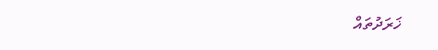ޚަރަދުތައް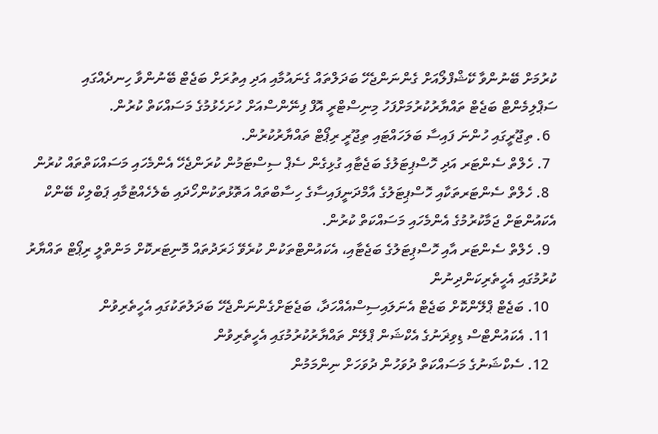ކުރުމަށް ބޭނުންވާ ކޭޝްފްލޯއަށް ގެންނަންޖެހޭ ބަދަލްތައް ގެނައުމާއި އަދި އިތުރަށް ބަޖެޓް ބޭނުންވާ ހިނދެއްގައި ސަޕްލިމެންޓް ބަޖެޓް ތައްޔާރުކުރުމަށްފަހު މިނިސްޓްރީ އޮފް ފިނޭންސްއަށް ހުށަހެޅުމުގެ މަސައްކަތް ކުރުން.
  6. ތިޖޫރީގައި ހުންނަ ފައިސާ ބަލަހައްޓައި ތިޖޫރީ ރިޕޯޓް ތައްޔާރުކުރުން.
  7. ހެލްތް ސެންޓަރ އަދި ހޮސްޕިޓަލުގެ ބަޖެޓާއި ގުޅިގެން ސެޕް ސިސްޓަމުން ކުރަންޖެހޭ އެންމެހައި މަސައްކަތްތައް ކުރުން
  8. ހެލްތް ސެންޓަރތަކާއި ހޮސްޕިޓަލުގެ އާމްދަނީފައިސާގެ ހިސާބްތައް އަތޮޅުތަކުންހޯދައި ބެލެހެއްޓުމާއި ޕަބްލިކް ބޭންކް އެކައުންޓަށް ޖަމާކުރުމުގެ އެންމެހައި މަސައްކަތް ކުރުން.
  9. ހެލްތް ސެންޓަރ އާއި ހޮސްޕިޓަލުގެ ބަޖެޓާއި، އެކައުންޓްތަކުން ކުރެވޭ ޚަރަދުތައް މޮނިޓަރކޮށް މަންތްލީ ރިޕޯޓް ތައްޔާރު ކުރުމުގައި އެހީތެރިކަންދިނުން
  10. ބަޖެޓް ޕްލޭންކޮށް ބަޖެޓް އެނަލައިސިސްއެއްހަދާ، ބަޖެޓަށްގެންނަންޖެހޭ ބަދަލުތަކުގައި އެހީތެރިވުން
  11. އެކައުންޓްސް ޑިވިޜަނުގެ އެކްޝަން ޕްލޭން ތައްޔާރުކުރުމުގައި އެހީތެރިވުން
  12. ސެކްޝަނުގެ މަސައްކަތް ދުވަހުން ދުވަހަށް ނިންމަމުން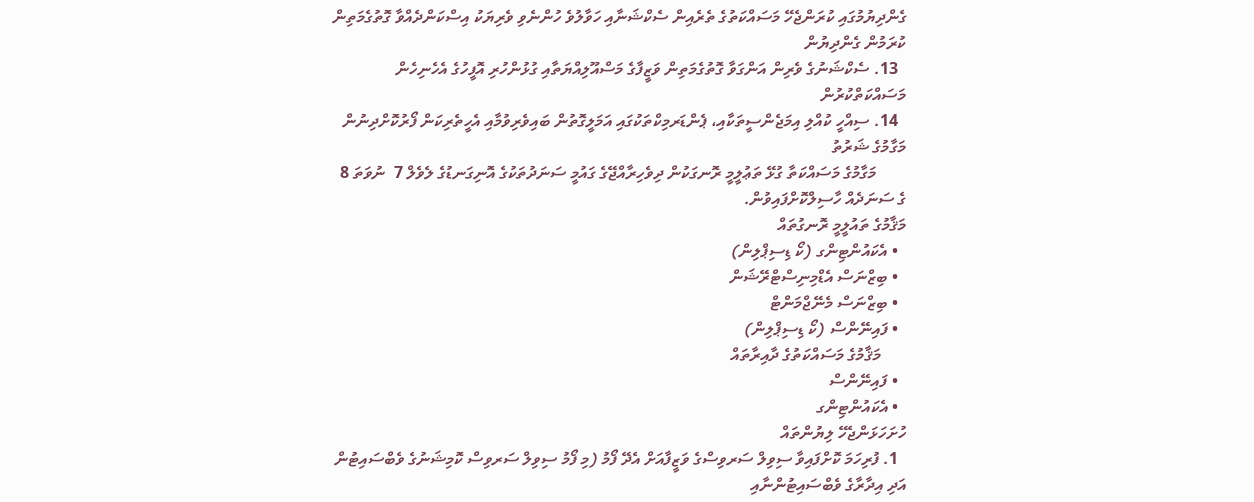ގެންދިޔުމުގައި ކުރަންޖެހޭ މަސައްކަތުގެ ތެރެއިން ސެކްޝަނާއި ހަވާލުވެ ހުންނެވި ވެރިޔަކު އިސްކަންދެއްވާ ގޮތުގެމަތިން ކުރަމުން ގެންދިޔުން
  13. ސެކްޝަނުގެ ވެރިން އަންގަވާ ގޮތުގެމަތިން ވަޒީފާގެ މަސްއޫލިއްޔަތާއި ގުޅުންހުރި އޮފީހުގެ އެހެނިހެން މަސައްކަތްކުރުން
  14. ސިއްހީ ކުއްލި އިމަޖެންސީތަކާއި، ޕެންޑަރމިކްތަކުގައި އަމަލީގޮތުން ބައިވެރިވުމާއި އެހީތެރިކަން ފޯރުކޮށްދިނުން
މަގާމުގެ ޝަރުތު
       މަގާމުގެ މަސައްކަތާ ގުޅޭ ތަޢުލީމީ ރޮނގަކުން ދިވެހިރާއްޖޭގެ ގައުމީ ސަނަދުތަކުގެ އޮނިގަނޑުގެ ލެވެލް 7  ނުވަތަ 8 ގެ ސަނަދެއް ހާސިލްކޮށްފައިވުން.
މަޤާމުގެ ތައުލީމީ ރޮނގުތައް
  • އެކައުންޓިންގ (ކޯ ޑިސިޕްލިން)
  • ބިޒްނަސް އެޑްމިނިސްޓްރޭޝަން
  • ބިޒްނަސް މެނޭޖްމަންޓް
  • ފައިނޭންސް (ކޯ ޑިސިޕްލިން)
      މަޤާމުގެ މަސައްކަތުގެ ދާއިރާތައް
  • ފައިނޭންސް
  • އެކައުންޓިންގ
ހުށަހަޅަންޖެހޭ ލިޔުންތައް
  1. ފުރިހަމަ ކޮށްފައިވާ ސިވިލް ސަރވިސްގެ ވަޒީފާއަށް އެދޭ ފޯމު (މި ފޯމު ސިވިލް ސަރވިސް ކޮމިޝަނުގެ ވެބްސައިޓުން އަދި އިދާރާގެ ވެބްސައިޓުންނާއި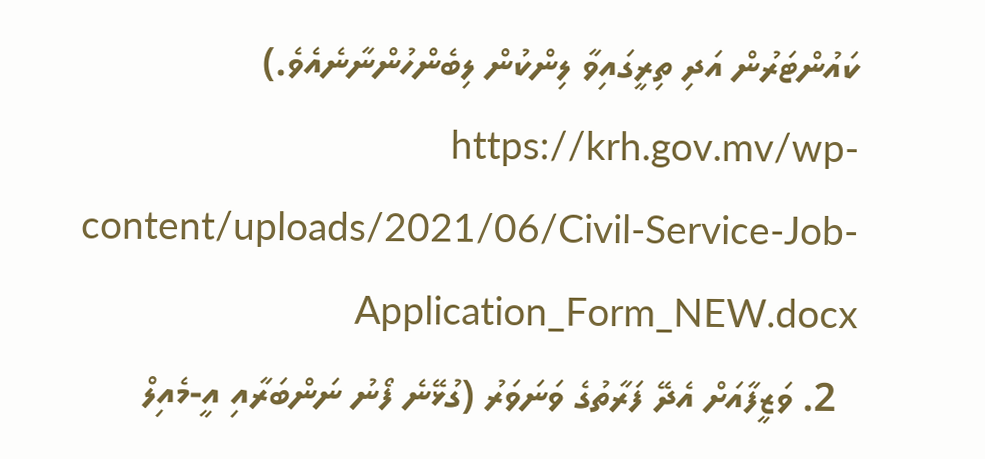ކައުންޓަރުން އަދި ތިރީގައިވާ ލިންކުން ލިބެންހުންނާނެއެވެ.) https://krh.gov.mv/wp-content/uploads/2021/06/Civil-Service-Job-Application_Form_NEW.docx
  2. ވަޒީފާއަށް އެދޭ ފަރާތުގެ ވަނަވަރު (ގުޅޭނެ ފޯނު ނަންބަރާއި އީ-މެއިލް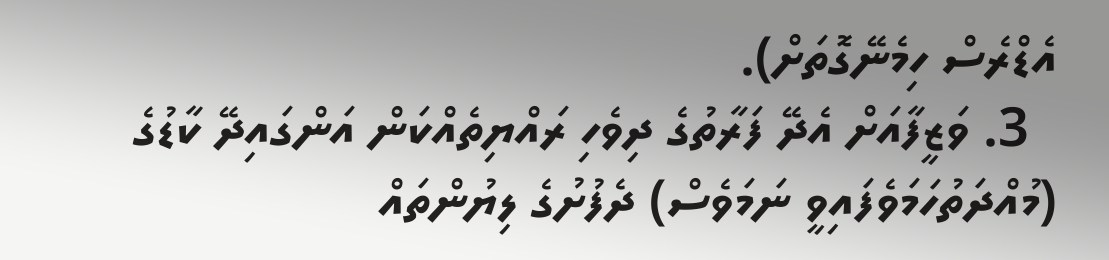އެޑްރެސް ހިމެނޭގޮތަށް).
  3. ވަޒީފާއަށް އެދޭ ފަރާތުގެ ދިވެހި ރައްޔިތެއްކަން އަންގައިދޭ ކާޑުގެ (މުއްދަތުހަމަވެފައިވީ ނަމަވެސް) ދެފުށުގެ ލިޔުންތައް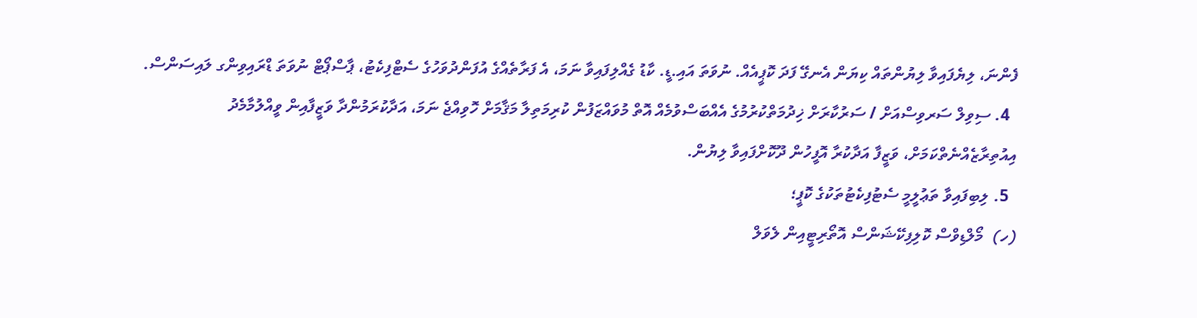ފެންނަ، ލިޔެފައިވާ ލިޔުންތައް ކިޔަން އެނގޭ ފަދަ ކޮޕީއެއް. ނުވަތަ އައި.ޑީ. ކާޑު ގެއްލިފައިވާ ނަމަ، އެ ފަރާތެއްގެ އުފަންދުވަހުގެ ސެޓްފިކެޓު، ޕާސްޕޯޓް ނުވަތަ ޑްރައިވިންގ ލައިސަންސް.
  4. ސިވިލް ސަރވިސްއަށް / ސަރުކާރަށް ޚިދުމަތްކުރުމުގެ އެއްބަސްވުމެއް އޮތް މުވައްޒަފުން ކުރިމަތިލާ މަޤާމަށް ހޮވިއްޖެ ނަމަ، އަދާކުރަމުންދާ ވަޒީފާއިން ވީއްލުމާމެދު އިއުތިރާޒެއްނެތްކަމަށް، ވަޒީފާ އަދާކުރާ އޮފީހުން ދޫކޮށްފައިވާ ލިޔުން.
  5. ލިބިފައިވާ ތަޢުލީމީ ސެޓުފިކެޓުތަކުގެ ކޮޕީ؛
(ހ)  މޯލްޑިވްސް ކޮލިފިކޭޝަންސް އޮތޯރިޓީއިން ލެވަލް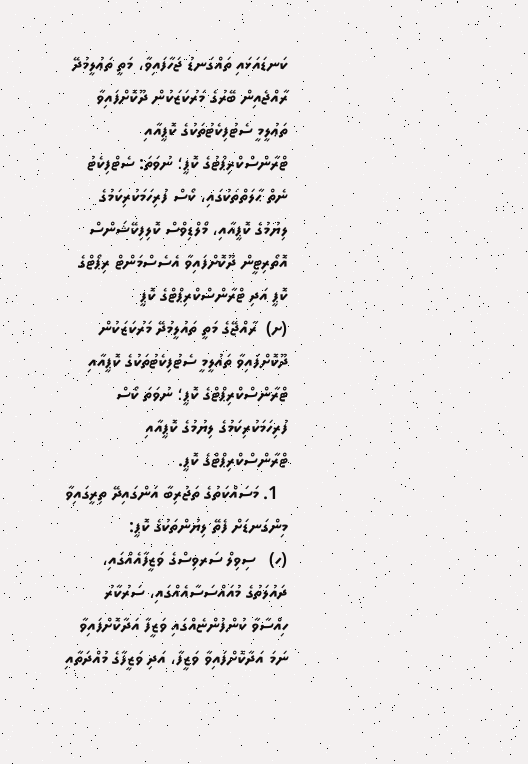ކަނޑައަޅައި ތައްގަނޑު ޖަހާފައިވާ، މަތީ ތަޢުލީމުދޭ ރާއްޖެއިން ބޭރުގެ މަރުކަޒަކުން ދޫކޮށްފައިވާ ތަޢުލީމީ ސެޓުފިކެޓުތަކުގެ ކޮޕީއާއި ޓްރާންސްކްރިޕްޓުގެ ކޮޕީ؛ ނުވަތަ: ސެޓްފިކެޓު ނެތް ޙާލަތްތަކުގައި، ކޯސް ފުރިހަމަކުރިކަމުގެ ލިޔުމުގެ ކޮޕީއާއި، މޯލްޑިވްސް ކޮލިފިކޭޝަންސް އޮތޯރިޓީން ދޫކޮށްފައިވާ އެސެސްމަންޓް ރިޕޯޓްގެ ކޮޕީ އަދި ޓްރާންސްކްރިޕްޓްގެ ކޮޕީ
(ށ)  ރާއްޖޭގެ މަތީ ތައުލީމުދޭ މަރުކަޒަކުން ދޫކޮށްފައިވާ ތައުލީމީ ސެޓުފިކެޓުތަކުގެ ކޮޕީއާއި ޓްރާންސްކްރިޕްޓްގެ ކޮޕީ؛ ނުވަތަ ކޯސް ފުރިހަމަކުރިކަމުގެ ލިޔުމުގެ ކޮޕީއާއި ޓްރާންސްކްރިޕްޓްގެ ކޮޕީ.
  1. މަސައްކަތުގެ ތަޖުރިބާ އަންގައިދޭ ތިރީގައިވާ މިންގަނޑަށް ފެތޭ ލިޔުންތަކުގެ ކޮޕީ:
(ހ)   ސިވިލް ސަރވިސްގެ ވަޒީފާއެއްގައި، ދައުލަތުގެ މުއައްސަސާއެއްގައި، ސަރުކާރު ހިއްސާވާ ކުންފުންޏެއްގައި ވަޒީފާ އަދާކޮށްފައިވާ ނަމަ އަދާކޮށްފައިވާ ވަޒީފާ، އަދި ވަޒީފާގެ މުއްދަތާއި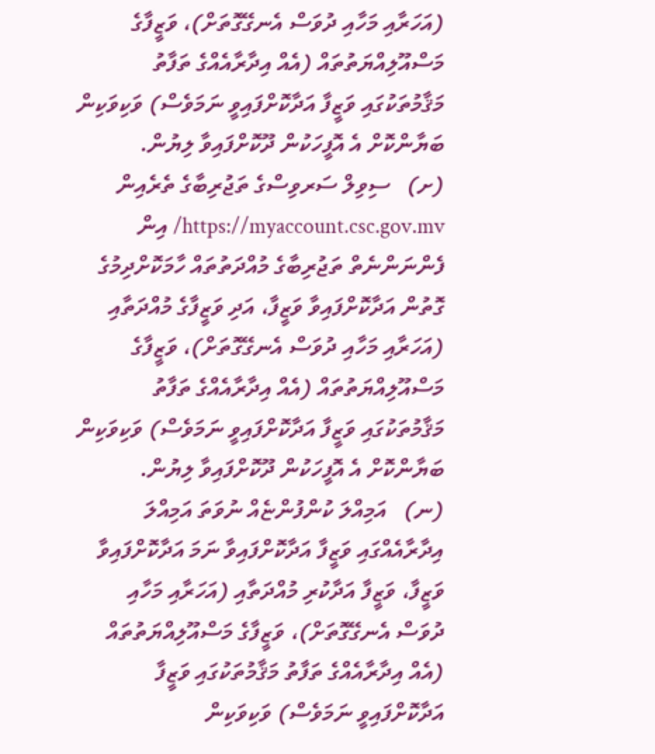(އަހަރާއި މަހާއި ދުވަސް އެނގޭގޮތަށް)، ވަޒީފާގެ މަސްއޫލިއްޔަތުތައް (އެއް އިދާރާއެއްގެ ތަފާތު މަޤާމުތަކުގައި ވަޒީފާ އަދާކޮށްފައިވީ ނަމަވެސް) ވަކިވަކިން ބަޔާންކޮށް އެ އޮފީހަކުން ދޫކޮށްފައިވާ ލިޔުން.
(ށ)   ސިވިލް ސަރވިސްގެ ތަޖުރިބާގެ ތެރެއިން https://myaccount.csc.gov.mv/ އިން ފެންނަންނެތް ތަޖުރިބާގެ މުއްދަތުތައް ހާމަކޮށްދިމުގެ ގޮތުން އަދާކޮށްފައިވާ ވަޒީފާ، އަދި ވަޒީފާގެ މުއްދަތާއި (އަހަރާއި މަހާއި ދުވަސް އެނގޭގޮތަށް)، ވަޒީފާގެ މަސްއޫލިއްޔަތުތައް (އެއް އިދާރާއެއްގެ ތަފާތު މަޤާމުތަކުގައި ވަޒީފާ އަދާކޮށްފައިވީ ނަމަވެސް) ވަކިވަކިން ބަޔާންކޮށް އެ އޮފީހަކުން ދޫކޮށްފައިވާ ލިޔުން.
(ނ)   އަމިއްލަ ކުންފުންޏެއް ނުވަތަ އަމިއްލަ އިދާރާއެއްގައި ވަޒީފާ އަދާކޮށްފައިވާ ނަމަ އަދާކޮށްފައިވާ ވަޒީފާ، ވަޒީފާ އަދާކުރި މުއްދަތާއި (އަހަރާއި މަހާއި ދުވަސް އެނގޭގޮތަށް)، ވަޒީފާގެ މަސްއޫލިއްޔަތުތައް (އެއް އިދާރާއެއްގެ ތަފާތު މަޤާމުތަކުގައި ވަޒީފާ އަދާކޮށްފައިވީ ނަމަވެސް) ވަކިވަކިން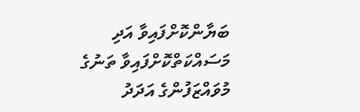ބަޔާންކޮށްފައިވާ އަދި މަސައްކަތްކޮށްފައިވާ ތަނުގެ މުވައްޒަފުންގެ އަދަދު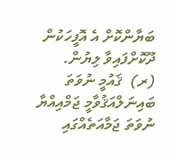ބަޔާންކޮށް އެ އޮފީހަކުން ދޫކޮށްފައިވާ ލިޔުން.
(ރ)  ޤައުމީ ނުވަތަ ބައިނަލްއަޤުވާމީ ޖަމްއިއްޔާ ނުވަތަ ޖަމާއަތެއްގައި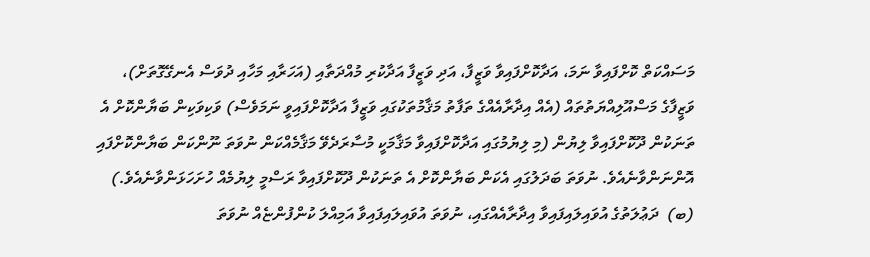މަސައްކަތް ކޮށްފައިވާ ނަމަ، އަދާކޮށްފައިވާ ވަޒީފާ، އަދި ވަޒީފާ އަދާކުރި މުއްދަތާއި (އަހަރާއި މަހާއި ދުވަސް އެނގޭގޮތަށް)، ވަޒީފާގެ މަސްއޫލިއްޔަތުތައް (އެއް އިދާރާއެއްގެ ތަފާތު މަޤާމުތަކުގައި ވަޒީފާ އަދާކޮށްފައިވީ ނަމަވެސް) ވަކިވަކިން ބަޔާންކޮށް އެ ތަނަކުން ދޫކޮށްފައިވާ ލިޔުން (މި ލިޔުމުގައި އަދާކޮށްފައިވާ މަޤާމަކީ މުސާރަދެވޭ މަޤާމެއްކަން ނުވަތަ ނޫންކަން ބަޔާންކޮށްފައި އޮންނަންވާނެއެވެ. ނުވަތަ ބަދަލުގައި އެކަން ބަޔާންކޮށް އެ ތަނަކުން ދޫކޮށްފައިވާ ރަސްމީ ލިޔުމެއް ހުށަހަޅަންވާނެއެވެ.)
(ބ)  ދަޢުލަތުގެ އުވައިލައިފައިވާ އިދާރާއެއްގައި، ނުވަތަ އުވައިލައިފައިވާ އަމިއްލަ ކުންފުންޏެއް ނުވަތަ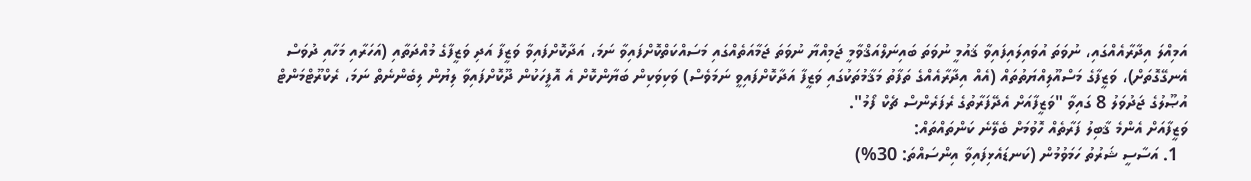އަމިއްލަ އިދާރާއެއްގައި، ނުވަތަ އުވައިލައިފައިވާ ޤައުމީ ނުވަތަ ބައިނަލްއަޤްވާމީ ޖަމިއްޔާ ނުވަތަ ޖަމާއަތެއްގައި މަސައްކަތްކޮށްފައިވާ ނަމަ، އަދާކޮށްފައިވާ ވަޒީފާ އަދި ވަޒީފާގެ މުއްދަތާއި (އަހަރާއި މަހާއި ދުވަސް އެނގޭގޮތަށް)، ވަޒީފާގެ މަސްއޫލިއްޔަތުތައް (އެއް އިދާރާއެއްގެ ތަފާތު މަޤާމުތަކުގައި ވަޒީފާ އަދާކޮށްފައިވީ ނަމަވެސް) ވަކިވަކިން ބަޔާންކޮށް އެ އޮފީހަކުން ދޫކޮށްފައިވާ ލިޔުން ލިބެންނެތް ނަމަ، ރެކްރޫޓްމަންޓް އުޞޫލުގެ ޖަދުވަލު 8 ގައިވާ "ވަޒީފާއަށް އެދޭފަރާތުގެ ރެފަރެންސް ޗެކް ފޯމު".
ވަޒީފާއަށް އެންމެ ޤާބިލު ފަރާތެއް ހޮވުމަށް ބެލޭނެ ކަންތައްތައް:
  1. އަސާސީ ޝަރުތު ހަމަވުމުން (ކަނޑައެޅިފައިވާ އިންސައްތަ: 30%)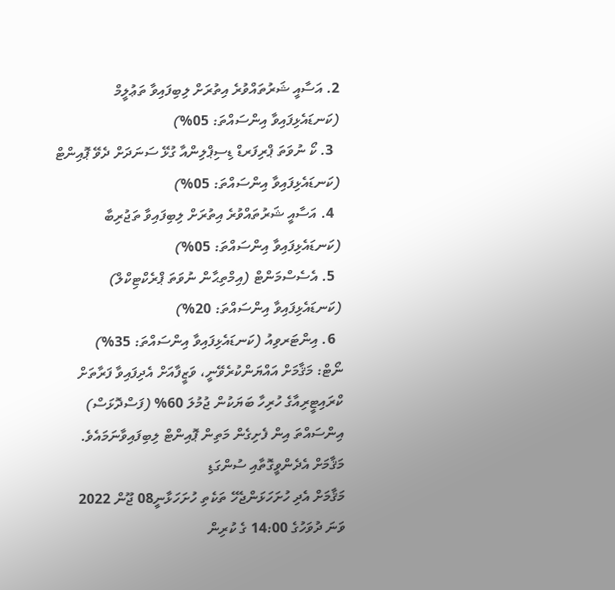2. އަސާއީ ޝަރުތައްވުރެ އިތުރަށް ލިބިފައިވާ ތަޢުލީމް (ކަނޑައެޅިފައިވާ އިންސައްތަ: 05%)
  3. ކޯ ނުވަތަ ޕްރިފަރޑް ޑިސިޕްލިންއާ ގުޅޭ ސަނަދަށް ދެވޭ ޕޮއިންޓް (ކަނޑައެޅިފައިވާ އިންސައްތަ: 05%)
  4. އަސާއީ ޝަރުތައްވުރެ އިތުރަށް ލިބިފައިވާ ތަޖުރިބާ (ކަނޑައެޅިފައިވާ އިންސައްތަ: 05%)
  5. އެސެސްމަންޓް (އިމްތިޙާން ނުވަތަ ޕްރެކްޓިކްލް) (ކަނޑައެޅިފައިވާ އިންސައްތަ: 20%)
  6. އިންޓަރވިއު (ކަނޑައެޅިފައިވާ އިންސައްތަ: 35%)
ނޯޓް: މަޤާމަށް އައްޔަންކުރެވޭނީ، ވަޒީފާއަށް އެދިފައިވާ ފަރާތަށް ކްރައިޓީރިއާގެ ހުރިހާ ބަޔަކުން ޖުމުލަ 60% (ފަސްދޮޅަސް) އިންސައްތަ އިން ފެށިގެން މަތިން ޕޮއިންޓް ލިބިފައިވާނަމައެވެ.
މަޤާމަށް އެދެންވީގޮތާއި ސުންގަޑި
މަޤާމަށް އެދި ހުށަހަޅަންޖެހޭ ތަކެތި ހުށަހަޅާނީ08 ޖޫން 2022 ވަނަ ދުވަހުގެ 14:00 ގެ ކުރިން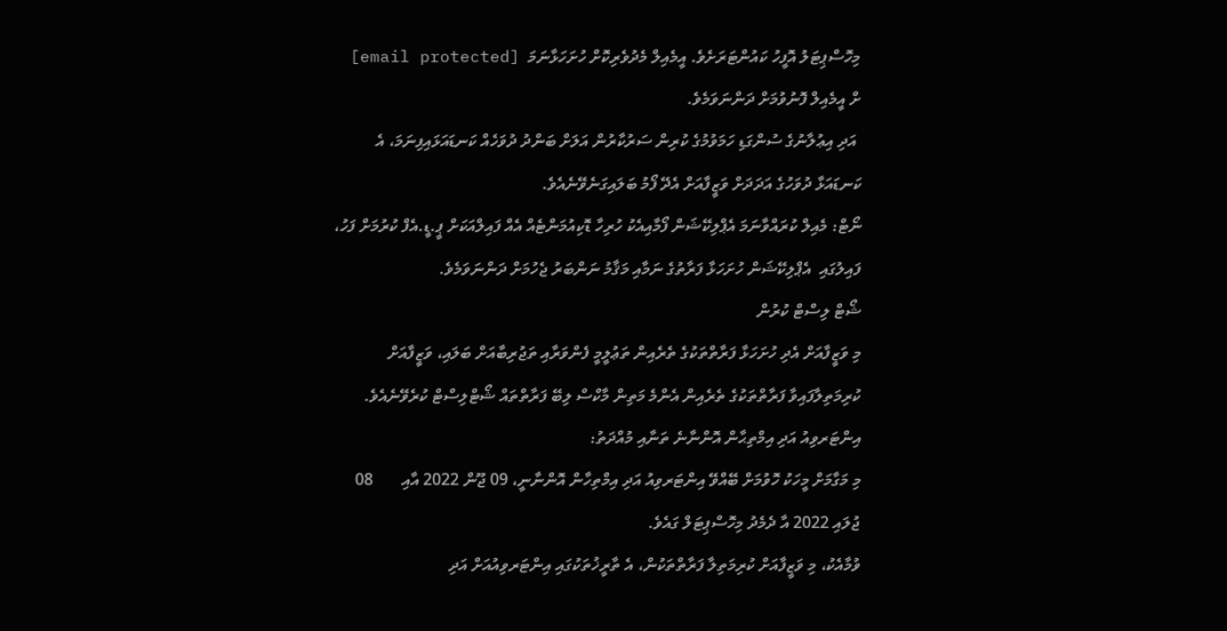މިހޮސްޕިޓަލު އޮފީހު ކައުންޓަރަށެވެ. އީމެއިލް މެދުވެރިކޮށް ހުށަހަޅާނަމަ  [email protected]  ށް އީމެއިލް ފޮނުވުމަށް ދަންނަވަމެވެ.
 އަދި އިޢުލާނުގެ ސުންގަޑި ހަމަވުމުގެ ކުރިން ސަރުކާރުން އަލަށް ބަންދު ދުވަހެއް ކަނޑައަޅައިފިނަމަ، އެ ކަނޑައަޅާ ދުވަހުގެ އަދަދަށް ވަޒީފާއަށް އެދޭ ފޯމު ބަލައިގަނެވޭނެއެވެ.
ނޯޓް: މެއިލް ކުރައްވާނަމަ އެޕްލިކޭޝަން ފޯމާއިއެކު ހުރިހާ ޑޮކިއުމަންޓެއް އެއް ފައިލްއަކަށް ޕީ.ޑީ.އެފް ކުރުމަށް ފަހު، ފައިލުގައި  އެޕްލިކޭޝަން ހުށަހަޅާ ފަރާތުގެ ނަމާއި މަޤާމު ނަންބަރު ޖެހުމަށް ދަންނަވަމެވެ.
ޝޯޓް ލިސްޓް ކުރުން
މި ވަޒީފާއަށް އެދި ހުށަހަޅާ ފަރާތްތަކުގެ ތެރެއިން ތަޢުލީމީ ފެންވަރާއި ތަޖުރިބާއަށް ބަލައި، ވަޒީފާއަށް ކުރިމަތިލާފައިވާ ފަރާތްތަކުގެ ތެރެއިން އެންމެ މަތިން މާކްސް ލިބޭ ފަރާތްތައް ޝޯޓްލިސްޓް ކުރެވޭނެއެވެ.
އިންޓަރވިއު އަދި އިމްތިޙާން އޮންނާނެ ތަނާއި މުއްދަތު:
މި މަގާމަށް މީހަކު ހޮވުމަށް ބޭއްވޭ އިންޓަރވިއު އަދި އިމްތިހާން އޮންނާނީ، 09 ޖޫން 2022 އާއި       08 ޖުލައި 2022 އާ ދެމެދު މިހޮސްޕިޓަލް ގައެވެ.
ވުމާއެކު، މި ވަޒީފާއަށް ކުރިމަތިލާ ފަރާތްތަކުން، އެ ތާރީޚުތަކުގައި އިންޓަރވިއުއަށް އަދި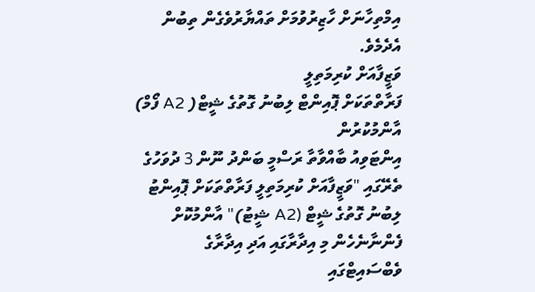އިމްތިހާނަށް ހާޒިރުވުމަށް ތައްޔާރުވެގެން ތިބުން އެދެމެވެ.
ވަޒީފާއަށް ކުރިމަތިލީ
ފަރާތްތަކަށް ޕޮއިންޓް ލިބުނު ގޮތުގެ ޝީޓް( A2 ފޯމް) އާންމުކުރުން
އިންޓަވިއު ބާއްވާތާ ރަސްމީ ބަންދު ނޫން 3 ދުވަހުގެ ތެރޭގައި "ވަޒީފާއަށް ކުރިމަތިލީ ފަރާތްތަކަށް ޕޮއިންޓު ލިބުނު ގޮތުގެ ޝީޓް (A2 ޝީޓު)" އާންމުކޮށް ފެންނާނެހެން މި އިދާރާގައި އަދި އިދާރާގެ ވެބްސައިޓްގައި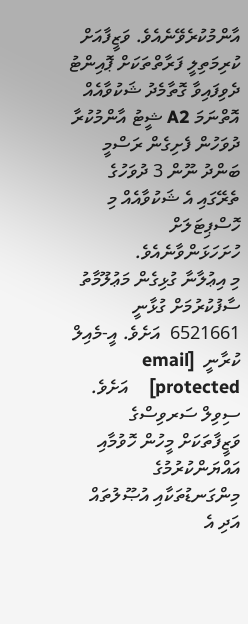އާންމުކުރެވޭނެއެވެ. ވަޒީފާއަށް ކުރިމަތިލީ ފަރާތްތަކަށް ޕޮއިންޓު ދެވިފައިވާ ގޮތާމެދު ޝަކުވާއެއް އޮތްނަމަ A2 ޝީޓު އާންމުކުރާ ދުވަހުން ފެށިގެން ރަސްމީ ބަންދު ނޫން 3 ދުވަހުގެ ތެރޭގައި އެ ޝަކުވާއެއް މި ހޮސްޕިޓަލަށް ހުށަހަޅަންވާނެއެވެ.
މި އިޢުލާނާ ގުޅިގެން މަޢުލޫމާތު ސާފުކުރުމަށް ގުޅާނީ 6521661  އަށެވެ. އީ-މެއިލް ކުރާނީ  [email protected]    އަށެވެ.
ސިވިލް ސަރވިސްގެ ވަޒީފާތަކަށް މީހުން ހޮވުމާއި އައްޔަންކުރުމުގެ މިންގަނޑުތަކާއި އުޞޫލުތައް އަދި އެ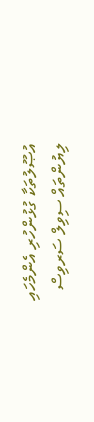އުޞޫލުތަކާ ގުޅުންހުރި އެންމެހައި ލިޔުންތައް ސިވިލް ސަރވިސް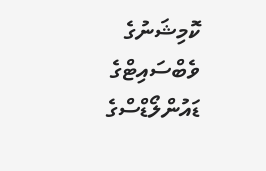ކޮމިޝަނުގެ ވެބްސައިޓްގެ ޑައުންލޯޑްސްގެ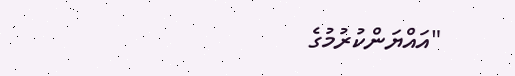"އައްޔަންކުރުމުގެ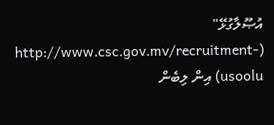އުޞޫލާގުޅޭ" (http://www.csc.gov.mv/recruitment-usoolu) އިން ލިބެން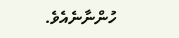ހުންނާނެއެވެ.